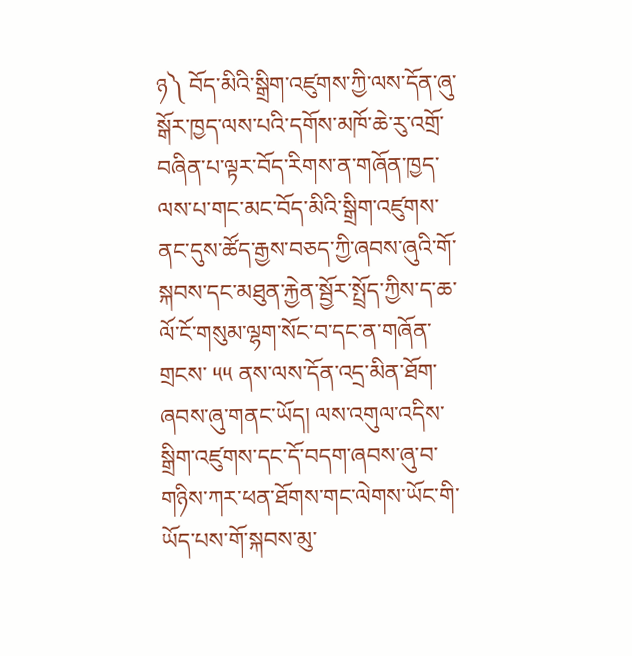ཉ༽ བོད་མིའི་སྒྲིག་འཛུགས་ཀྱི་ལས་དོན་ཞུ་སྒོར་ཁྱད་ལས་པའི་དགོས་མཁོ་ཆེ་རུ་འགྲོ་བཞིན་པ་ལྟར་བོད་རིགས་ན་གཞོན་ཁྱད་ལས་པ་གང་མང་བོད་མིའི་སྒྲིག་འཛུགས་ནང་དུས་ཚོད་རྒྱས་བཅད་ཀྱི་ཞབས་ཞུའི་གོ་སྐབས་དང་མཐུན་རྐྱེན་སྦྱོར་སྤྲོད་ཀྱིས་ད་ཆ་ལོ་ངོ་གསུམ་ལྷག་སོང་བ་དང་ན་གཞོན་གྲངས་ ༥༥ ནས་ལས་དོན་འདྲ་མིན་ཐོག་ཞབས་ཞུ་གནང་ཡོད། ལས་འགུལ་འདིས་སྒྲིག་འཛུགས་དང་དོ་བདག་ཞབས་ཞུ་བ་གཉིས་ཀར་ཕན་ཐོགས་གང་ལེགས་ཡོང་གི་ཡོད་པས་གོ་སྐབས་མུ་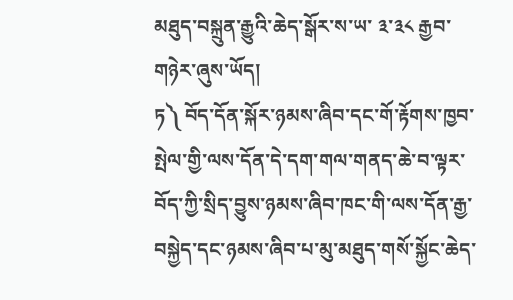མཐུད་བསྐྲུན་རྒྱུའི་ཆེད་སྒོར་ས་ཡ་ ༣་༣༨ རྒྱབ་གཉེར་ཞུས་ཡོད།
ཏ༽ བོད་དོན་སྐོར་ཉམས་ཞིབ་དང་གོ་རྟོགས་ཁྱབ་སྤེལ་གྱི་ལས་དོན་དེ་དག་གལ་གནད་ཆེ་བ་ལྟར་བོད་ཀྱི་སྲིད་བྱུས་ཉམས་ཞིབ་ཁང་གི་ལས་དོན་རྒྱ་བསྐྱེད་དང་ཉམས་ཞིབ་པ་མུ་མཐུད་གསོ་སྐྱོང་ཆེད་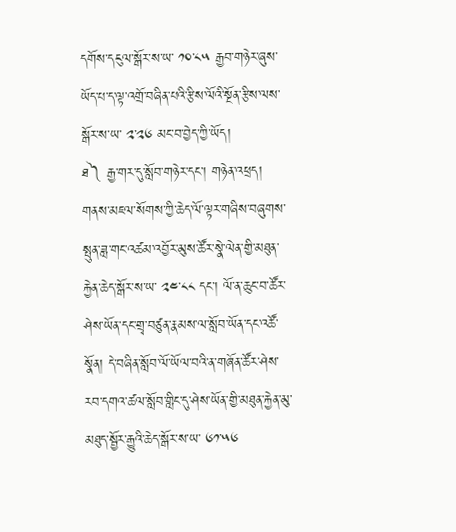དགོས་དངུལ་སྒོར་ས་ཡ་ ༡༠་༨༥ རྒྱབ་གཉེར་ཞུས་ཡོད་པ་ད་ལྟ་འགྲོ་བཞིན་པའི་རྩིས་ལོའི་སྔོན་རྩིས་ལས་སྒོར་ས་ཡ་ ༢་༢༦ མང་བ་བྱེད་ཀྱི་ཡོད།
ཐ༽ རྒྱ་གར་དུ་སློབ་གཉེར་དང་། གཉེན་འཕྲད། གནས་མཇལ་སོགས་ཀྱི་ཆེད་ལོ་ལྟར་གཞིས་བཞུགས་སྤུན་ཟླ་གང་འཚམ་འབྱོར་མུས་ཚོར་སྣེ་ལེན་གྱི་མཐུན་རྐྱེན་ཆེད་སྒོར་ས་ཡ་ ༢༤་༨༨ དང་། ལོ་ན་ཆུང་བ་ཚོར་ཤེས་ཡོན་དང་གྲྭ་བཙུན་རྣམས་ལ་སློབ་ཡོན་དང་འཚོ་སྣོན། དེ་བཞིན་སློབ་ལོ་ཡོལ་བའི་ན་གཞོན་ཚོར་ཤེས་རབ་དགའ་ཚལ་སློབ་གླིང་དུ་ཤེས་ཡོན་གྱི་མཐུན་རྐྱེན་མུ་མཐུད་སྦྱོར་རྒྱུའི་ཆེད་སྒོར་ས་ཡ་ ༦༡་༥༦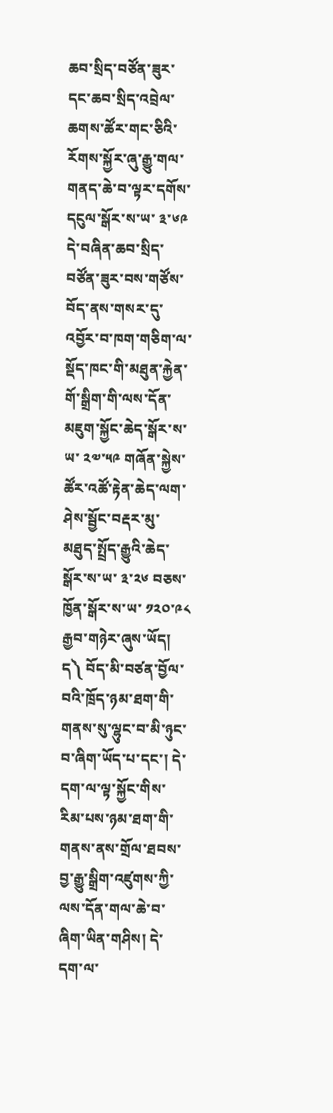ཆབ་སྲིད་བཙོན་ཟུར་དང་ཆབ་སྲིད་འབྲེལ་ཆགས་ཚོར་གང་ཅིའི་རོགས་སྐྱོར་ཞུ་རྒྱུ་གལ་གནད་ཆེ་བ་ལྟར་དགོས་དངུལ་སྒོར་ས་ཡ་ ༣་༦༩ དེ་བཞིན་ཆབ་སྲིད་བཙོན་ཟུར་བས་གཙོས་བོད་ནས་གསར་དུ་འབྱོར་བ་ཁག་གཅིག་ལ་སྡོད་ཁང་གི་མཐུན་རྐྱེན་གོ་སྒྲིག་གི་ལས་དོན་མཇུག་སྐྱོང་ཆེད་སྒོར་ས་ཡ་ ༢༧་༥༩ གཞོན་སྐྱེས་ཚོར་འཚོ་རྟེན་ཆེད་ལག་ཤེས་སྦྱོང་བརྡར་མུ་མཐུད་སྤྲོད་རྒྱུའི་ཆེད་སྒོར་ས་ཡ་ ༣་༢༦ བཅས་ཁྱོན་སྒོར་ས་ཡ་ ༡༢༠་༩༨ རྒྱབ་གཉེར་ཞུས་ཡོད།
ད༽ བོད་མི་བཙན་བྱོལ་བའི་ཁྲོད་ཉམ་ཐག་གི་གནས་སུ་ལྷུང་བ་མི་ཉུང་བ་ཞིག་ཡོད་པ་དང་། དེ་དག་ལ་ལྟ་སྐྱོང་གིས་རིམ་པས་ཉམ་ཐག་གི་གནས་ནས་གྲོལ་ཐབས་བྱ་རྒྱུ་སྒྲིག་འཛུགས་ཀྱི་ལས་དོན་གལ་ཆེ་བ་ཞིག་ཡིན་གཤིས། དེ་དག་ལ་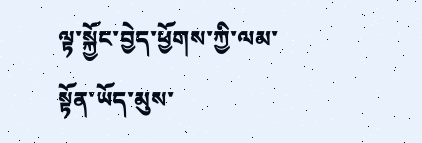ལྟ་སྐྱོང་བྱེད་ཕྱོགས་ཀྱི་ལམ་སྟོན་ཡོད་མུས་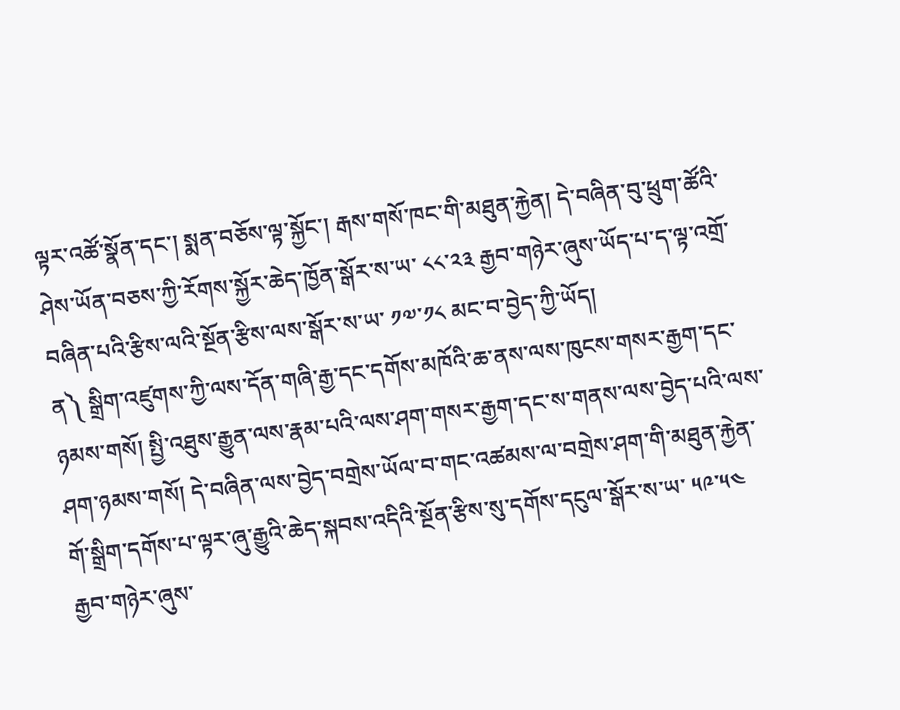ལྟར་འཚོ་སྣོན་དང་། སྨན་བཅོས་ལྟ་སྐྱོང་། རྒས་གསོ་ཁང་གི་མཐུན་རྐྱེན། དེ་བཞིན་བུ་ཕྲུག་ཚོའི་ཤེས་ཡོན་བཅས་ཀྱི་རོགས་སྐྱོར་ཆེད་ཁྱོན་སྒོར་ས་ཡ་ ༨༨་༢༣ རྒྱབ་གཉེར་ཞུས་ཡོད་པ་ད་ལྟ་འགྲོ་བཞིན་པའི་རྩིས་ལའི་སྔོན་རྩིས་ལས་སྒོར་ས་ཡ་ ༡༧་༡༨ མང་བ་བྱེད་ཀྱི་ཡོད།
ན༽ སྒྲིག་འཛུགས་ཀྱི་ལས་དོན་གཞི་རྒྱ་དང་དགོས་མཁོའི་ཆ་ནས་ལས་ཁུངས་གསར་རྒྱག་དང་ཉམས་གསོ། སྤྱི་འཐུས་རྒྱུན་ལས་རྣམ་པའི་ལས་ཤག་གསར་རྒྱག་དང་ས་གནས་ལས་བྱེད་པའི་ལས་ཤག་ཉམས་གསོ། དེ་བཞིན་ལས་བྱེད་བགྲེས་ཡོལ་བ་གང་འཚམས་ལ་བགྲེས་ཤག་གི་མཐུན་རྐྱེན་གོ་སྒྲིག་དགོས་པ་ལྟར་ཞུ་རྒྱུའི་ཆེད་སྐབས་འདིའི་སྔོན་རྩིས་སུ་དགོས་དངུལ་སྒོར་ས་ཡ་ ༥༩་༥༤ རྒྱབ་གཉེར་ཞུས་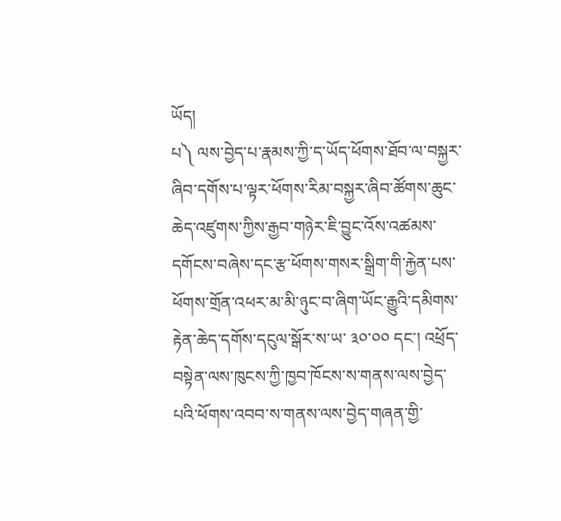ཡོད།
པ༽ ལས་བྱེད་པ་རྣམས་ཀྱི་ད་ཡོད་ཕོགས་ཐོབ་ལ་བསྐྱར་ཞིབ་དགོས་པ་ལྟར་ཕོགས་རིམ་བསྐྱར་ཞིབ་ཚོགས་ཆུང་ཆེད་འཛུགས་ཀྱིས་རྒྱབ་གཉེར་ཇི་བྱུང་འོས་འཚམས་དགོངས་བཞེས་དང་རྩ་ཕོགས་གསར་སྒྲིག་གི་རྐྱེན་པས་ཕོགས་གྲོན་འཕར་མ་མི་ཉུང་བ་ཞིག་ཡོང་རྒྱུའི་དམིགས་རྟེན་ཆེད་དགོས་དངུལ་སྒོར་ས་ཡ་ ༣༠་༠༠ དང་། འཕྲོད་བསྟེན་ལས་ཁུངས་ཀྱི་ཁྱབ་ཁོངས་ས་གནས་ལས་བྱེད་པའི་ཕོགས་འབབ་ས་གནས་ལས་བྱེད་གཞན་གྱི་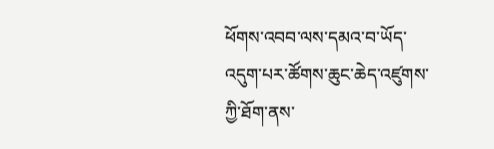ཕོགས་འབབ་ལས་དམའ་བ་ཡོད་འདུག་པར་ཚོགས་ཆུང་ཆེད་འཛུགས་ཀྱི་ཐོག་ནས་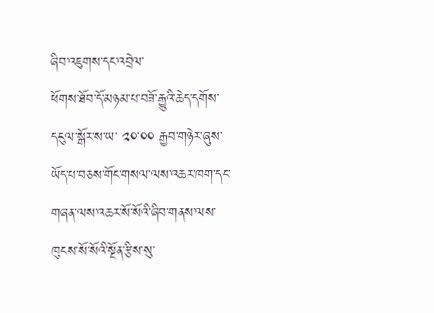ཞིབ་འཇུགས་དང་འབྲེལ་
ཕོགས་ཐོབ་དོ་མཉམ་པ་བཟོ་རྒྱུའི་ཆེད་དགོས་དངུལ་སྒོར་ས་ཡ་ ༢༠་༠༠ རྒྱབ་གཉེར་ཞུས་ཡོད་པ་བཅས་གོང་གསལ་ལས་འཆར་ཁག་དང་གཞན་ལས་འཆར་སོ་སོའི་ཞིབ་གནས་ལས་ཁུངས་སོ་སོའི་སྔོན་རྩིས་སུ་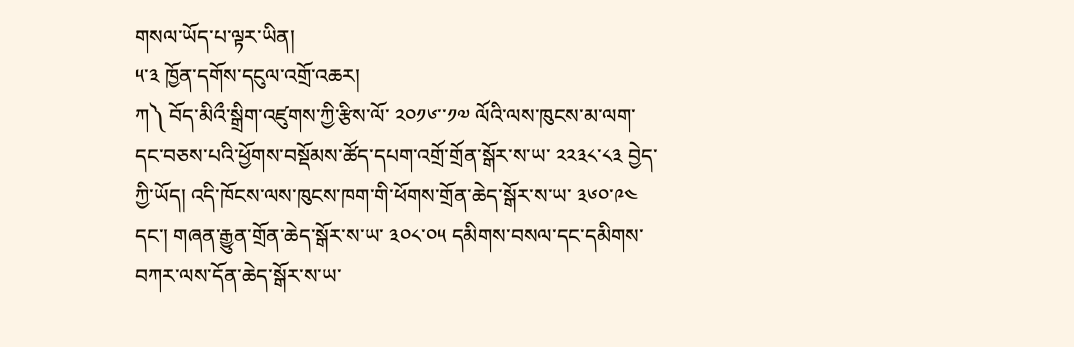གསལ་ཡོད་པ་ལྟར་ཡིན།
༥་༣ ཁྱོན་དགོས་དངུལ་འགྲོ་འཆར།
ཀ༽ བོད་མིའྀ་སྒྲིག་འཛུགས་ཀྱི་རྩིས་ལོ་ ༢༠༡༦་་༡༧ ལོའི་ལས་ཁུངས་མ་ལག་དང་བཅས་པའི་ཕྱོགས་བསྡོམས་ཚོད་དཔག་འགྲོ་གྲོན་སྒོར་ས་ཡ་ ༢༢༣༨་༨༣ བྱེད་ཀྱི་ཡོད། འདི་ཁོངས་ལས་ཁུངས་ཁག་གི་ཕོགས་གྲོན་ཆེད་སྒོར་ས་ཡ་ ༣༦༠་༩༤ དང་། གཞན་རྒྱུན་གྲོན་ཆེད་སྒོར་ས་ཡ་ ༣༠༨་༠༥ དམིགས་བསལ་དང་དམིགས་བཀར་ལས་དོན་ཆེད་སྒོར་ས་ཡ་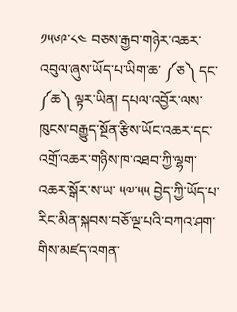༡༥༦༩་༨༤ བཅས་རྒྱབ་གཉེར་འཆར་འབུལ་ཞུས་ཡོད་པ་ཡིག་ཆ་ ༼ཅ༽ དང་ ༼ཆ༽ ལྟར་ཡིན། དཔལ་འབྱོར་ལས་ཁུངས་བརྒྱུད་སྔོན་རྩིས་ཡོང་འཆར་དང་འགྲོ་འཆར་གཉིས་ཁ་འཐབ་ཀྱི་ལྷག་འཆར་སྒོར་ས་ཡ་ ༥༧་༥༥ བྱེད་ཀྱི་ཡོད་པ་རིང་མིན་སྐབས་བཅོ་ལྔ་པའི་བཀའ་ཤག་གིས་མཛད་འགན་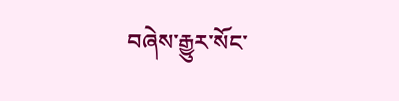བཞེས་རྒྱུར་སོང་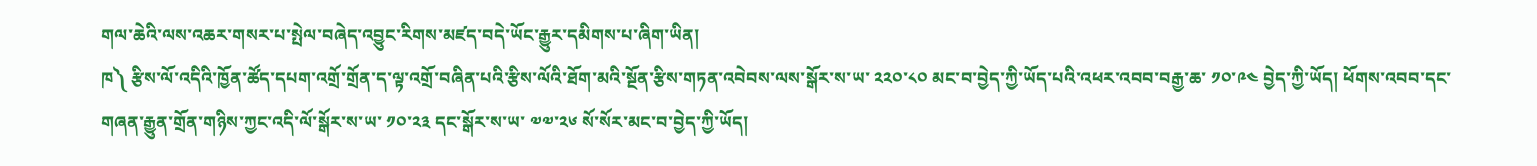གལ་ཆེའི་ལས་འཆར་གསར་པ་སྤེལ་བཞེད་འབྱུང་རིགས་མཛད་བདེ་ཡོང་རྒྱུར་དམིགས་པ་ཞིག་ཡིན།
ཁ༽ རྩིས་ལོ་འདིའི་ཁྱོན་ཚོད་དཔག་འགྲོ་གྲོན་ད་ལྟ་འགྲོ་བཞིན་པའི་རྩིས་ལོའི་ཐོག་མའི་སྔོན་རྩིས་གཏན་འབེབས་ལས་སྒོར་ས་ཡ་ ༢༢༠་༨༠ མང་བ་བྱེད་ཀྱི་ཡོད་པའི་འཕར་འབབ་བརྒྱ་ཆ་ ༡༠་༩༤ བྱེད་ཀྱི་ཡོད། ཕོགས་འབབ་དང་གཞན་རྒྱུན་གྲོན་གཉིས་ཀྱང་འདི་ལོ་སྒོར་ས་ཡ་ ༡༠་༢༣ དང་སྒོར་ས་ཡ་ ༧༧་༢༦ སོ་སོར་མང་བ་བྱེད་ཀྱི་ཡོད།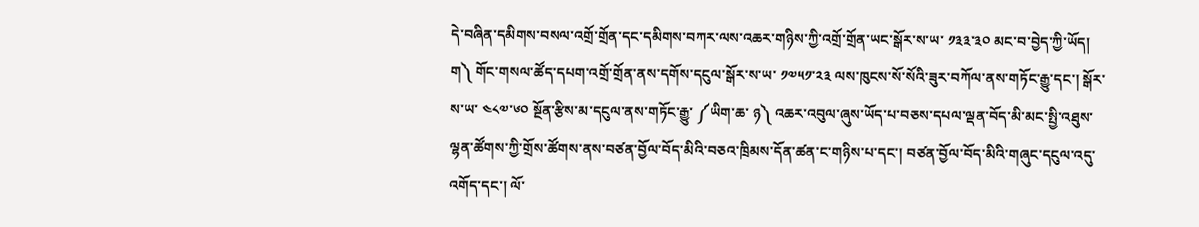དེ་བཞིན་དམིགས་བསལ་འགྲོ་གྲོན་དང་དམིགས་བཀར་ལས་འཆར་གཉིས་ཀྱི་འགྲོ་གྲོན་ཡང་སྒོར་ས་ཡ་ ༡༣༣་༣༠ མང་བ་བྱེད་ཀྱི་ཡོད།
ག༽ གོང་གསལ་ཚོད་དཔག་འགྲོ་གྲོན་ནས་དགོས་དངུལ་སྒོར་ས་ཡ་ ༡༧༥༡་༢༣ ལས་ཁུངས་སོ་སོའི་ཟུར་བཀོལ་ནས་གཏོང་རྒྱུ་དང་། སྒོར་ས་ཡ་ ༤༨༧་༦༠ སྔོན་རྩིས་མ་དངུལ་ནས་གཏོང་རྒྱུ་ ༼ཡིག་ཆ་ ཉ༽ འཆར་འབུལ་ཞུས་ཡོད་པ་བཅས་དཔལ་ལྡན་བོད་མི་མང་སྤྱི་འཐུས་ལྷན་ཚོགས་ཀྱི་གྲོས་ཚོགས་ནས་བཙན་བྱོལ་བོད་མིའི་བཅའ་ཁྲིམས་དོན་ཚན་ང་གཉིས་པ་དང་། བཙན་བྱོལ་བོད་མིའི་གཞུང་དངུལ་འདུ་འགོད་དང་། ལོ་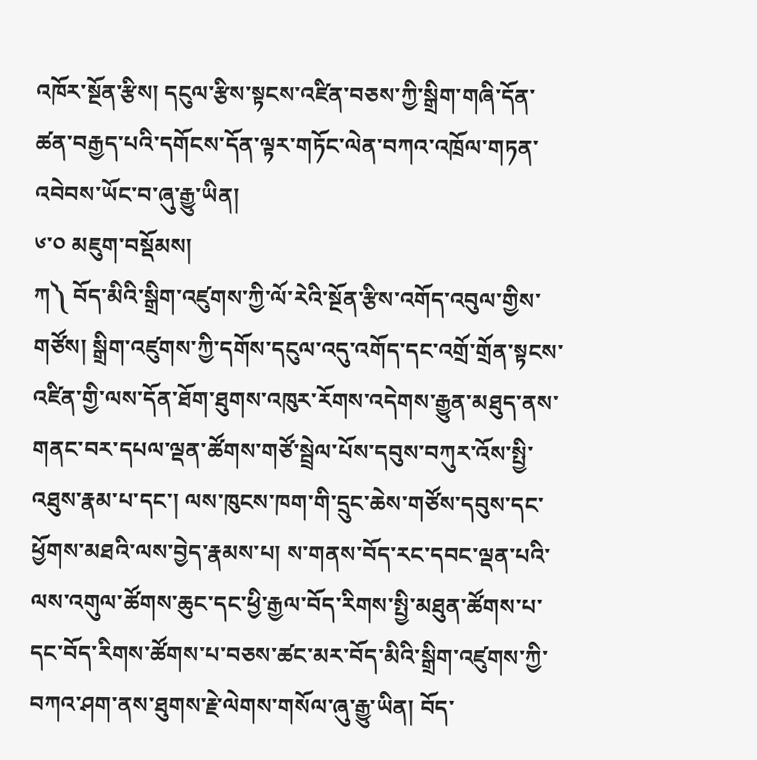འཁོར་སྔོན་རྩིས། དངུལ་རྩིས་སྟངས་འཛིན་བཅས་ཀྱི་སྒྲིག་གཞི་དོན་ཚན་བརྒྱད་པའི་དགོངས་དོན་ལྟར་གཏོང་ལེན་བཀའ་འཁྲོལ་གཏན་འབེབས་ཡོང་བ་ཞུ་རྒྱུ་ཡིན།
༦་༠ མཇུག་བསྡོམས།
ཀ༽ བོད་མིའི་སྒྲིག་འཛུགས་ཀྱི་ལོ་རེའི་སྔོན་རྩིས་འགོད་འབུལ་གྱིས་གཙོས། སྒྲིག་འཛུགས་ཀྱི་དགོས་དངུལ་འདུ་འགོད་དང་འགྲོ་གྲོན་སྟངས་འཛིན་གྱི་ལས་དོན་ཐོག་ཐུགས་འཁུར་རོགས་འདེགས་རྒྱུན་མཐུད་ནས་གནང་བར་དཔལ་ལྡན་ཚོགས་གཙོ་སྦྲེལ་པོས་དབུས་བཀུར་འོས་སྤྱི་འཐུས་རྣམ་པ་དང་། ལས་ཁུངས་ཁག་གི་དྲུང་ཆེས་གཙོས་དབུས་དང་ཕྱོགས་མཐའི་ལས་བྱེད་རྣམས་པ། ས་གནས་བོད་རང་དབང་ལྡན་པའི་ལས་འགུལ་ཚོགས་ཆུང་དང་ཕྱི་རྒྱལ་བོད་རིགས་སྤྱི་མཐུན་ཚོགས་པ་དང་བོད་རིགས་ཚོགས་པ་བཅས་ཚང་མར་བོད་མིའི་སྒྲིག་འཛུགས་ཀྱི་བཀའ་ཤག་ནས་ཐུགས་རྗེ་ལེགས་གསོལ་ཞུ་རྒྱུ་ཡིན། བོད་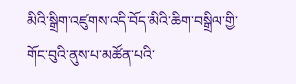མིའི་སྒྲིག་འཛུགས་འདི་བོད་མིའི་ཆིག་བསྒྲིལ་གྱི་གོང་བུའི་ནུས་པ་མཚོན་པའི་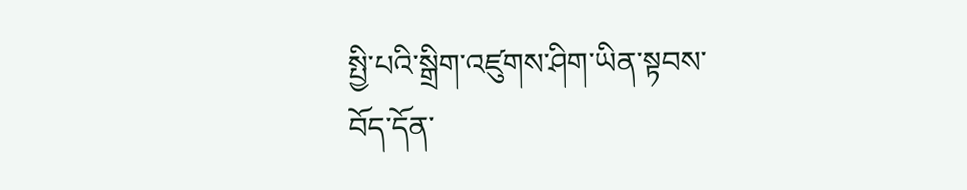སྤྱི་པའི་སྒྲིག་འཛུགས་ཤིག་ཡིན་སྟབས་བོད་དོན་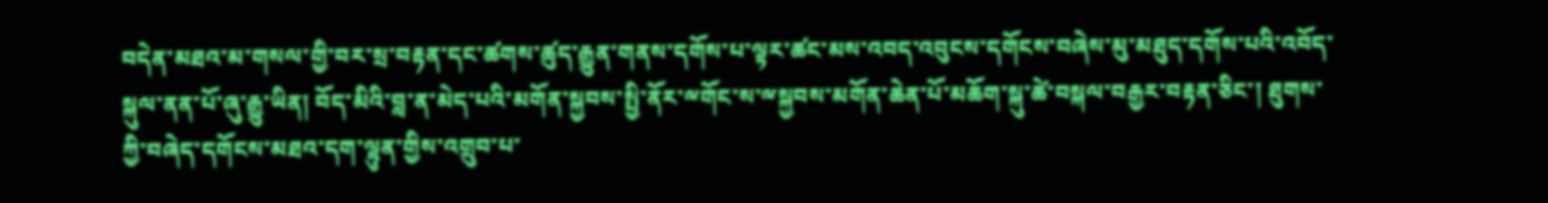བདེན་མཐའ་མ་གསལ་གྱི་བར་སྲ་བརྟན་དང་ཚགས་ཚུད་རྒྱུན་གནས་དགོས་པ་ལྟར་ཚང་མས་འབད་འབུངས་དགོངས་བཞེས་མུ་མཐུད་དགོས་པའི་འབོད་སྐུལ་ནན་པོ་ཞུ་རྒྱུ་ཡིན། བོད་མིའི་བླ་ན་མེད་པའི་མགོན་སྐྱབས་སྤྱི་ནོར་ྋགོང་ས་ྋསྐྱབས་མགོན་ཆེན་པོ་མཆོག་སྐུ་ཚེ་བསྐལ་བརྒྱར་བརྟན་ཅིང་། ཐུགས་ཀྱི་བཞེད་དགོངས་མཐའ་དག་ལྷུན་གྱིས་འགྲུབ་པ་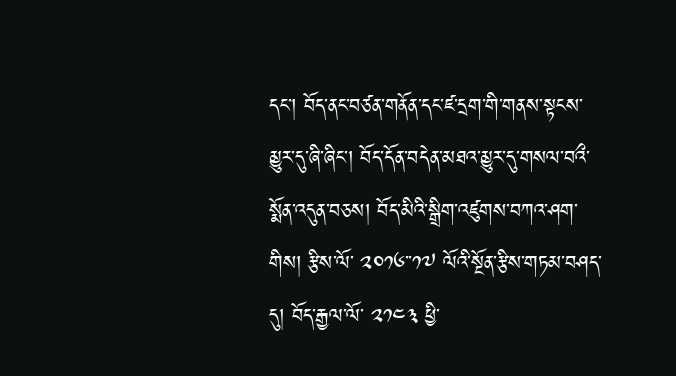དང་། བོད་ནང་བཙན་གནོན་དང་ཛ་དྲག་གི་གནས་སྟངས་མྱུར་དུ་ཞི་ཞིང་། བོད་དོན་བདེན་མཐའ་མྱུར་དུ་གསལ་བའྀ་སྨོན་འདུན་བཅས། བོད་མིའི་སྒྲིག་འཛུགས་བཀའ་ཤག་གིས། རྩིས་ལོ་ ༢༠༡༦་་༡༧ ལོའི་སྔོན་རྩིས་གཏམ་བཤད་དུ། བོད་རྒྱལ་ལོ་ ༢༡༤༣ ཕྱི་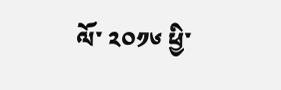ལོ་ ༢༠༡༦ ཕྱི་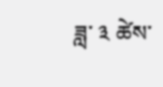ཟླ་ ༣ ཚེས་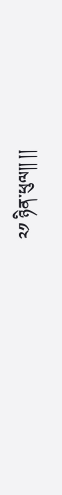༢༡ ཉིན་ཕུལ།། །།